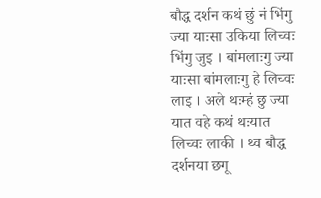बौद्ध दर्शन कथं छुं नं भिंगु ज्या याःसा उकिया लिच्वः भिंगु जुइ । बांमलाःगु ज्या याःसा बांमलाःगु हे लिच्वः लाइ । अले थःम्हं छु ज्या यात वहे कथं थःयात लिच्वः लाकी । थ्व बौद्ध दर्शनया छगू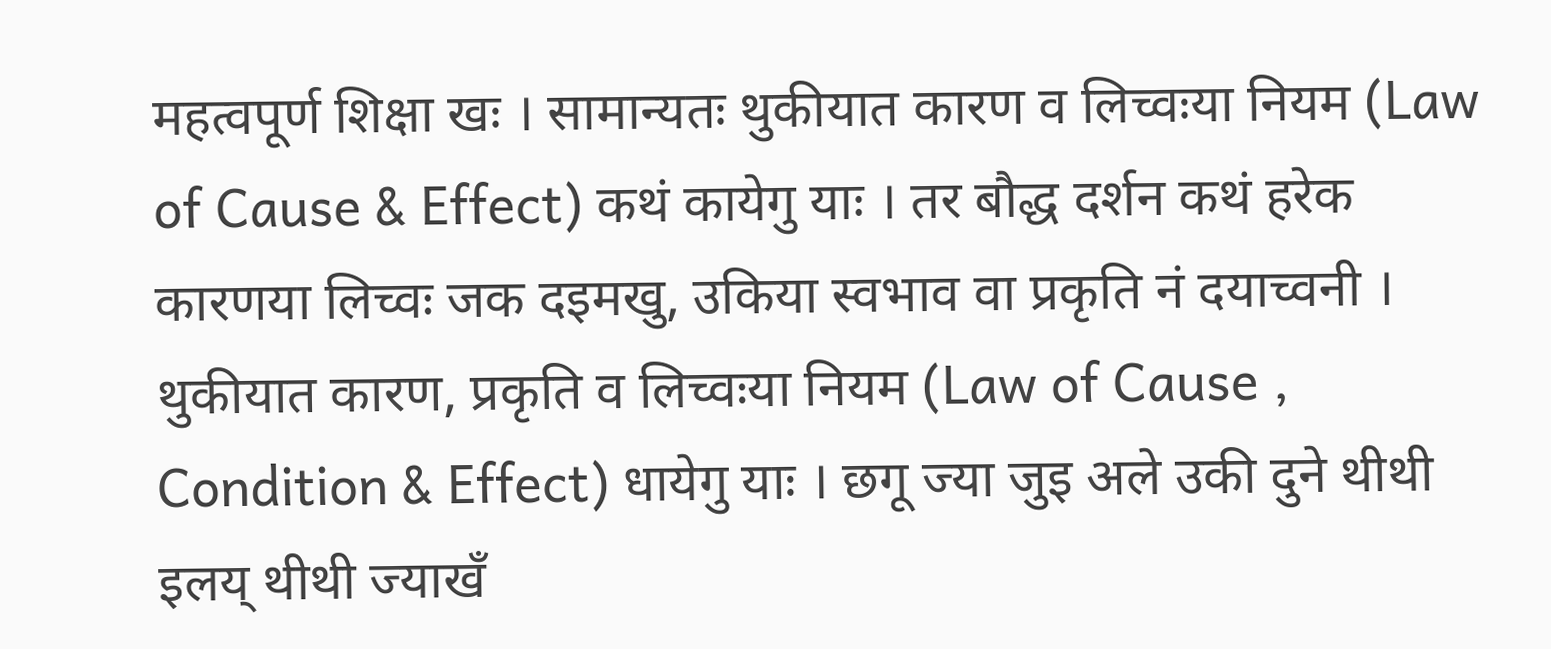महत्वपूर्ण शिक्षा खः । सामान्यतः थुकीयात कारण व लिच्वःया नियम (Law of Cause & Effect) कथं कायेगु याः । तर बौद्ध दर्शन कथं हरेक कारणया लिच्वः जक दइमखु, उकिया स्वभाव वा प्रकृति नं दयाच्वनी । थुकीयात कारण, प्रकृति व लिच्वःया नियम (Law of Cause , Condition & Effect) धायेगु याः । छगू ज्या जुइ अले उकी दुने थीथी इलय् थीथी ज्याखँ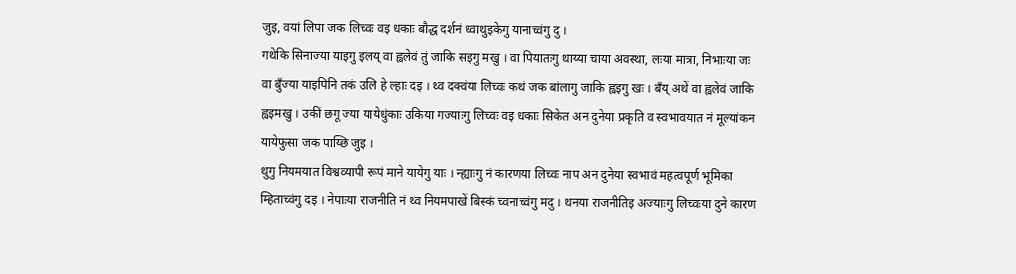जुइ, वयां लिपा जक लिच्वः वइ धकाः बौद्ध दर्शनं ध्वाथुइकेगु यानाच्वंगु दु ।
गथेकि सिनाज्या याइगु इलय् वा ह्वलेवं तुं जाकि सइगु मखु । वा पियातःगु थाय्या चाया अवस्था, लःया मात्रा, निभाःया जः वा बुँज्या याइपिनि तकं उलि हे ल्हाः दइ । थ्व दक्वंया लिच्वः कथं जक बांलागु जाकि ह्वइगु खः । बँय् अथें वा ह्वलेवं जाकि ह्वइमखु । उकीं छगू ज्या यायेधुंकाः उकिया गज्याःगु लिच्वः वइ धकाः सिकेत अन दुनेया प्रकृति व स्वभावयात नं मूल्यांकन यायेफुसा जक पाय्छि जुइ ।
थुगु नियमयात विश्वव्यापी रूपं माने यायेगु याः । न्ह्याःगु नं कारणया लिच्वः नाप अन दुनेया स्वभावं महत्वपूर्ण भूमिका म्हिताच्वंगु दइ । नेपाःया राजनीति नं थ्व नियमपाखें बिस्कं च्वनाच्वंगु मदु । थनया राजनीतिइ अज्याःगु लिच्वःया दुने कारण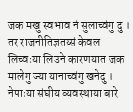जक मखु स्वभाव नं सुलाच्वंगु दु । तर राजनीतिज्ञतय्सं केवल लिच्वःया लिउने कारणयात जक मालेगु ज्या यानाच्वंगु खनेदु ।
नेपाःया संघीय व्यवस्थाया बारे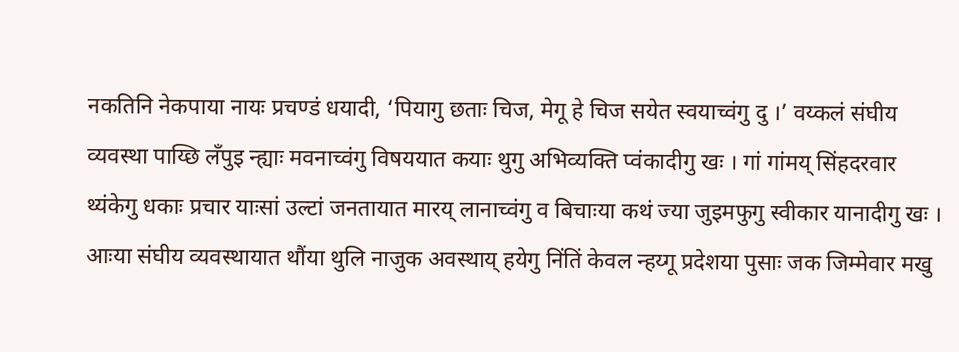नकतिनि नेकपाया नायः प्रचण्डं धयादी, ‘पियागु छताः चिज, मेगू हे चिज सयेत स्वयाच्वंगु दु ।’ वय्कलं संघीय व्यवस्था पाय्छि लँपुइ न्ह्याः मवनाच्वंगु विषययात कयाः थुगु अभिव्यक्ति प्वंकादीगु खः । गां गांमय् सिंहदरवार थ्यंकेगु धकाः प्रचार याःसां उल्टां जनतायात मारय् लानाच्वंगु व बिचाःया कथं ज्या जुइमफुगु स्वीकार यानादीगु खः ।
आःया संघीय व्यवस्थायात थौंया थुलि नाजुक अवस्थाय् हयेगु निंतिं केवल न्हय्गू प्रदेशया पुसाः जक जिम्मेवार मखु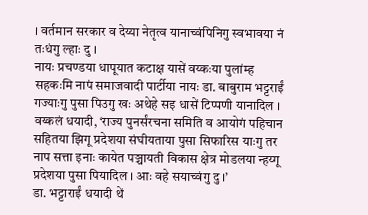। वर्तमान सरकार व देय्या नेतृत्व यानाच्वंपिनिगु स्वभावया नं तःधंगु ल्हाः दु ।
नायः प्रचण्डया धापूयात कटाक्ष यासें वय्कःया पुलांम्ह सहकःमि नापं समाजवादी पार्टीया नायः डा. बाबुराम भट्टराईं गज्याःगु पुसा पिउगु खः अथेहे सइ धासें टिप्पणी यानादिल । वय्कलं धयादी, ‘राज्य पुनर्संरचना समिति व आयोगं पहिचान सहितया झिगू प्रदेशया संघीयताया पुसा सिफारिस याःगु तर नाप सत्ता इनाः कायेत पञ्चायती विकास क्षेत्र मोडलया न्हय्गू प्रदेशया पुसा पियादिल । आः वहे सयाच्वंगु दु ।’
डा. भट्टाराईं धयादी थें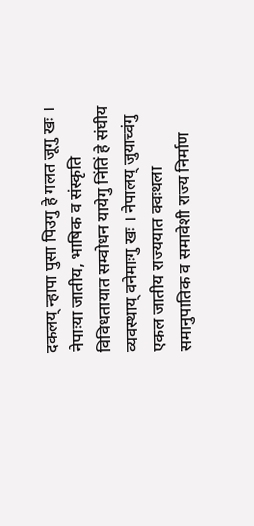दकलय् न्हापा पुसा पिउगु हे गलत जूगु खः । नेपाःया जातीय, भाषिक व संस्कृति विविधतायात सम्वोधन यायेगु निंतिं हे संघीय व्यवस्थाय् वनेमाःगु खः । नेपालय् जुयाच्वंगु एकल जातीय राज्ययात क्वःथला समानुपातिक व समावेशी राज्य निर्माण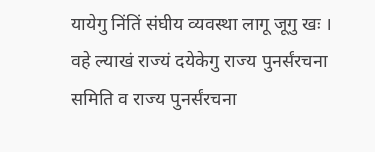यायेगु निंतिं संघीय व्यवस्था लागू जूगु खः । वहे ल्याखं राज्यं दयेकेगु राज्य पुनर्संरचना समिति व राज्य पुनर्संरचना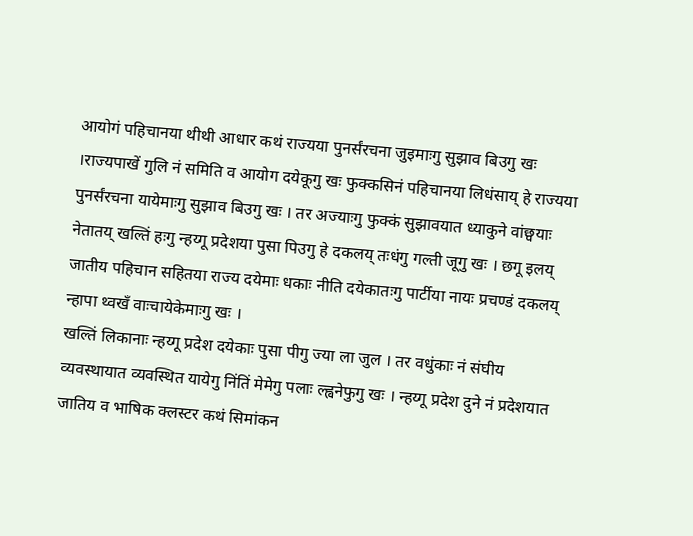आयोगं पहिचानया थीथी आधार कथं राज्यया पुनर्संरचना जुइमाःगु सुझाव बिउगु खः ।राज्यपाखें गुलि नं समिति व आयोग दयेकूगु खः फुक्कसिनं पहिचानया लिधंसाय् हे राज्यया पुनर्संरचना यायेमाःगु सुझाव बिउगु खः । तर अज्याःगु फुक्कं सुझावयात ध्याकुने वांछ्वयाः नेतातय् खल्तिं हःगु न्हय्गू प्रदेशया पुसा पिउगु हे दकलय् तःधंगु गल्ती जूगु खः । छगू इलय् जातीय पहिचान सहितया राज्य दयेमाः धकाः नीति दयेकातःगु पार्टीया नायः प्रचण्डं दकलय् न्हापा थ्वखँ वाःचायेकेमाःगु खः ।
खल्तिं लिकानाः न्हय्गू प्रदेश दयेकाः पुसा पीगु ज्या ला जुल । तर वधुंकाः नं संघीय व्यवस्थायात व्यवस्थित यायेगु निंतिं मेमेगु पलाः ल्ह्वनेफुगु खः । न्हय्गू प्रदेश दुने नं प्रदेशयात जातिय व भाषिक क्लस्टर कथं सिमांकन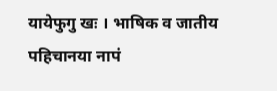यायेफुगु खः । भाषिक व जातीय पहिचानया नापं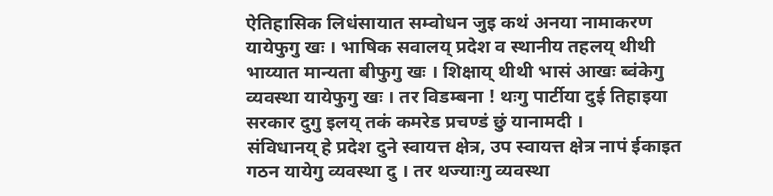ऐतिहासिक लिधंसायात सम्वोधन जुइ कथं अनया नामाकरण यायेफुगु खः । भाषिक सवालय् प्रदेश व स्थानीय तहलय् थीथी भाय्यात मान्यता बीफुगु खः । शिक्षाय् थीथी भासं आखः ब्वंकेगु व्यवस्था यायेफुगु खः । तर विडम्बना ! थःगु पार्टीया दुई तिहाइया सरकार दुगु इलय् तकं कमरेड प्रचण्डं छुं यानामदी ।
संविधानय् हे प्रदेश दुने स्वायत्त क्षेत्र, उप स्वायत्त क्षेत्र नापं ईकाइत गठन यायेगु व्यवस्था दु । तर थज्याःगु व्यवस्था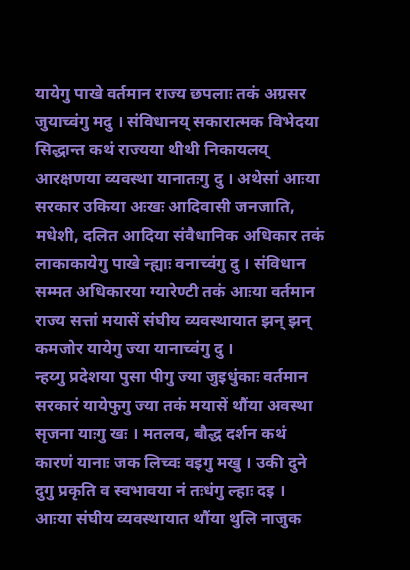यायेगु पाखे वर्तमान राज्य छपलाः तकं अग्रसर जुयाच्वंगु मदु । संविधानय् सकारात्मक विभेदया सिद्धान्त कथं राज्यया थीथी निकायलय् आरक्षणया व्यवस्था यानातःगु दु । अथेसां आःया सरकार उकिया अःखः आदिवासी जनजाति, मधेशी, दलित आदिया संवैधानिक अधिकार तकं लाकाकायेगु पाखे न्ह्याः वनाच्वंगु दु । संविधान सम्मत अधिकारया ग्यारेण्टी तकं आःया वर्तमान राज्य सत्तां मयासें संघीय व्यवस्थायात झन् झन् कमजोर यायेगु ज्या यानाच्वंगु दु ।
न्हय्गु प्रदेशया पुसा पीगु ज्या जुइधुंकाः वर्तमान सरकारं यायेफुगु ज्या तकं मयासें थौंया अवस्था सृजना याःगु खः । मतलव, बौद्ध दर्शन कथं कारणं यानाः जक लिच्वः वइगु मखु । उकी दुने दुगु प्रकृति व स्वभावया नं तःधंगु ल्हाः दइ । आःया संघीय व्यवस्थायात थौंया थुलि नाजुक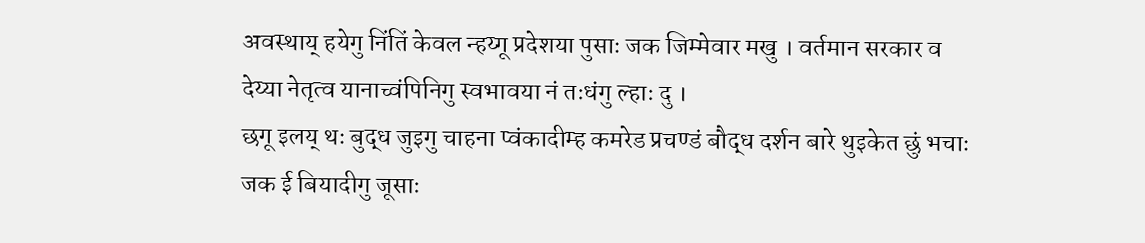अवस्थाय् हयेगु निंतिं केवल न्हय्गू प्रदेशया पुसाः जक जिम्मेवार मखु । वर्तमान सरकार व देय्या नेतृत्व यानाच्वंपिनिगु स्वभावया नं तःधंगु ल्हाः दु ।
छगू इलय् थः बुद्ध जुइगु चाहना प्वंकादीम्ह कमरेड प्रचण्डं बौद्ध दर्शन बारे थुइकेत छुं भचाः जक ई बियादीगु जूसाः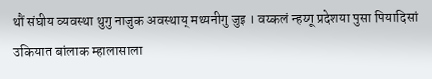थौं संघीय व्यवस्था थुगु नाजुक अवस्थाय् मथ्यनीगु जुइ । वय्कलं न्हय्गू प्रदेशया पुसा पियादिसां उकियात बांलाक म्हालासाला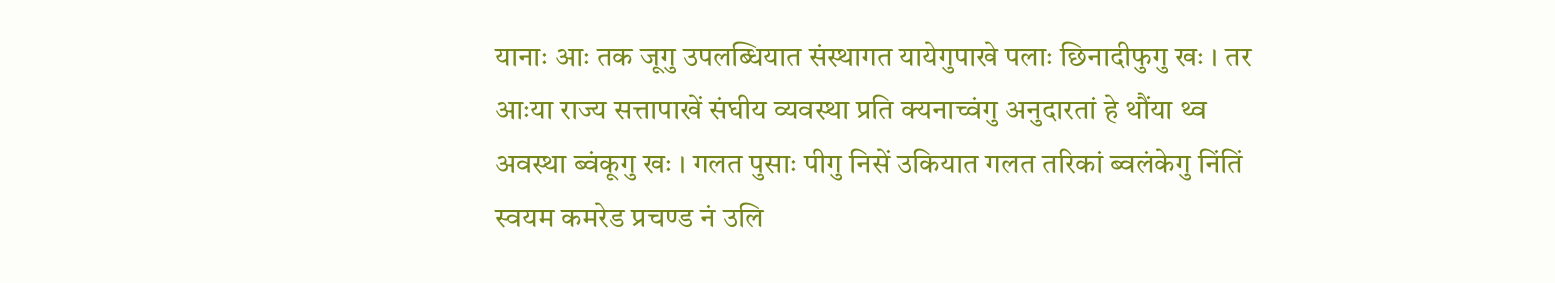यानाः आः तक जूगु उपलब्धियात संस्थागत यायेगुपाखे पलाः छिनादीफुगु खः । तर आःया राज्य सत्तापाखें संघीय व्यवस्था प्रति क्यनाच्वंगु अनुदारतां हे थौंया थ्व अवस्था ब्वंकूगु खः । गलत पुसाः पीगु निसें उकियात गलत तरिकां ब्वलंकेगु निंतिं स्वयम कमरेड प्रचण्ड नं उलि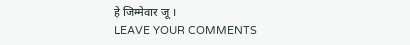हे जिम्मेवार जू ।
LEAVE YOUR COMMENTS